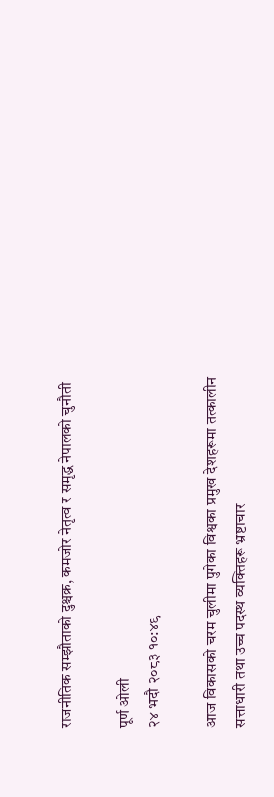राजनीतिक सम्झौताको दुश्चक्र, कमजोर नेतृत्व र समृद्ध नेपालको चुनौती

पूर्ण ओली
२४ भदौ २०८३ १०:४९

आज विकासको चरम चुलीमा पुगेका विश्वका प्रमुख देशहरूमा तत्कालीन सत्ताधारी तथा उच्च पदस्थ व्यक्तिहरू भ्रष्टाचार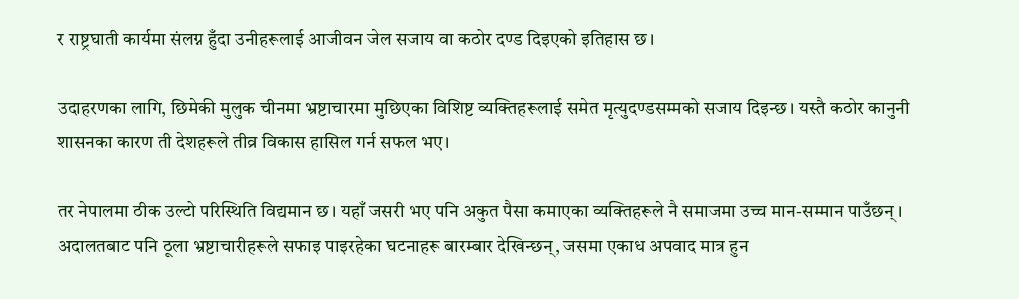र राष्ट्रघाती कार्यमा संलग्न हुँदा उनीहरूलाई आजीवन जेल सजाय वा कठोर दण्ड दिइएको इतिहास छ।

उदाहरणका लागि, छिमेकी मुलुक चीनमा भ्रष्टाचारमा मुछिएका विशिष्ट व्यक्तिहरूलाई समेत मृत्युदण्डसम्मको सजाय दिइन्छ। यस्तै कठोर कानुनी शासनका कारण ती देशहरूले तीव्र विकास हासिल गर्न सफल भए।

तर नेपालमा ठीक उल्टो परिस्थिति विद्यमान छ। यहाँ जसरी भए पनि अकुत पैसा कमाएका व्यक्तिहरूले नै समाजमा उच्च मान-सम्मान पाउँछन्। अदालतबाट पनि ठूला भ्रष्टाचारीहरूले सफाइ पाइरहेका घटनाहरू बारम्बार देखिन्छन्, जसमा एकाध अपवाद मात्र हुन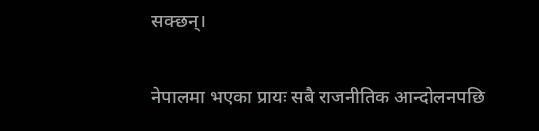सक्छन्।

नेपालमा भएका प्रायः सबै राजनीतिक आन्दोलनपछि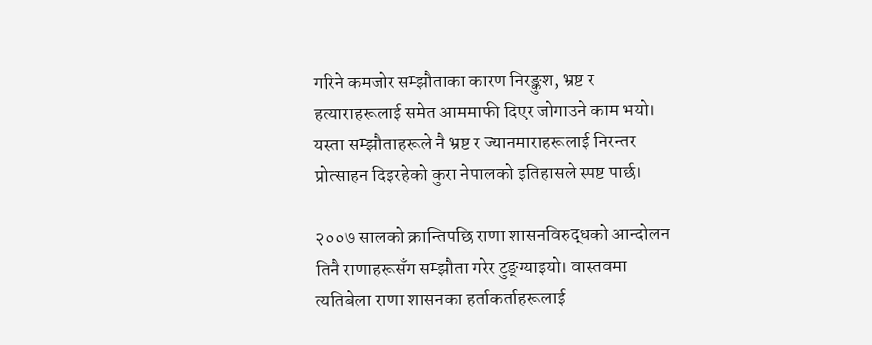गरिने कमजोर सम्झौताका कारण निरङ्कुश, भ्रष्ट र हत्याराहरूलाई समेत आममाफी दिएर जोगाउने काम भयो। यस्ता सम्झौताहरूले नै भ्रष्ट र ज्यानमाराहरूलाई निरन्तर प्रोत्साहन दिइरहेको कुरा नेपालको इतिहासले स्पष्ट पार्छ।

२००७ सालको क्रान्तिपछि राणा शासनविरुद्धको आन्दोलन तिनै राणाहरूसँग सम्झौता गरेर टुङ्ग्याइयो। वास्तवमा त्यतिबेला राणा शासनका हर्ताकर्ताहरूलाई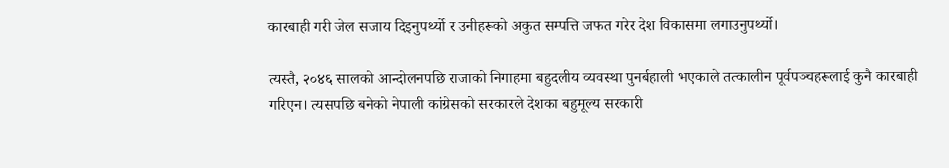कारबाही गरी जेल सजाय दिइनुपर्थ्यो र उनीहरूको अकुत सम्पत्ति जफत गरेर देश विकासमा लगाउनुपर्थ्यो।

त्यस्तै, २०४६ सालको आन्दोलनपछि राजाको निगाहमा बहुदलीय व्यवस्था पुनर्बहाली भएकाले तत्कालीन पूर्वपञ्चहरूलाई कुनै कारबाही गरिएन। त्यसपछि बनेको नेपाली कांग्रेसको सरकारले देशका बहुमूल्य सरकारी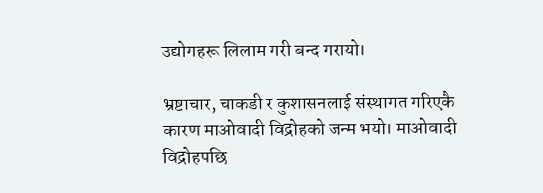उद्योगहरू लिलाम गरी बन्द गरायो।

भ्रष्टाचार, चाकडी र कुशासनलाई संस्थागत गरिएकै कारण माओवादी विद्रोहको जन्म भयो। माओवादी विद्रोहपछि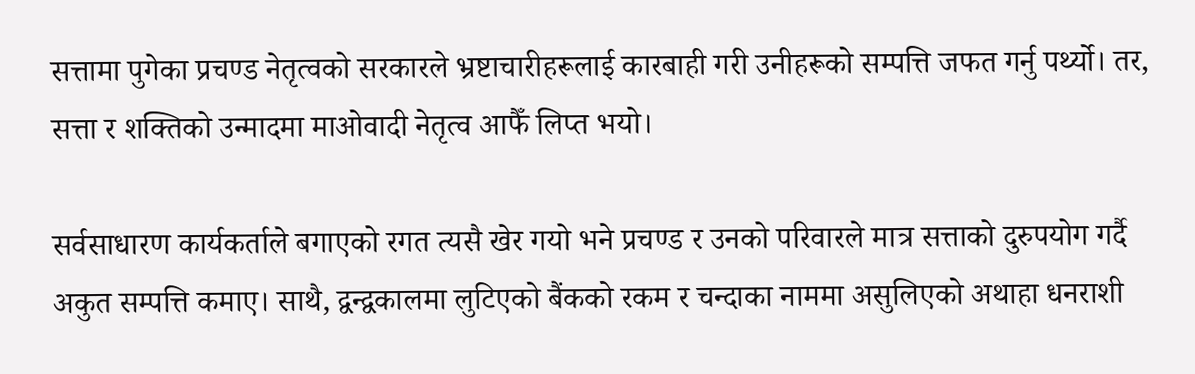सत्तामा पुगेका प्रचण्ड नेतृत्वको सरकारले भ्रष्टाचारीहरूलाई कारबाही गरी उनीहरूको सम्पत्ति जफत गर्नु पर्थ्यो। तर, सत्ता र शक्तिको उन्मादमा माओवादी नेतृत्व आफैँ लिप्त भयो।

सर्वसाधारण कार्यकर्ताले बगाएको रगत त्यसै खेर गयो भने प्रचण्ड र उनको परिवारले मात्र सत्ताको दुरुपयोग गर्दै अकुत सम्पत्ति कमाए। साथै, द्वन्द्वकालमा लुटिएको बैंकको रकम र चन्दाका नाममा असुलिएको अथाहा धनराशी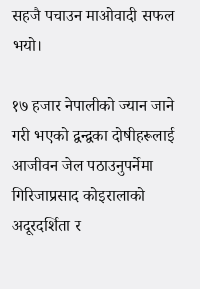सहजै पचाउन माओवादी सफल भयो।

१७ हजार नेपालीको ज्यान जाने गरी भएको द्वन्द्वका दोषीहरूलाई आजीवन जेल पठाउनुपर्नेमा गिरिजाप्रसाद कोइरालाको अदूरदर्शिता र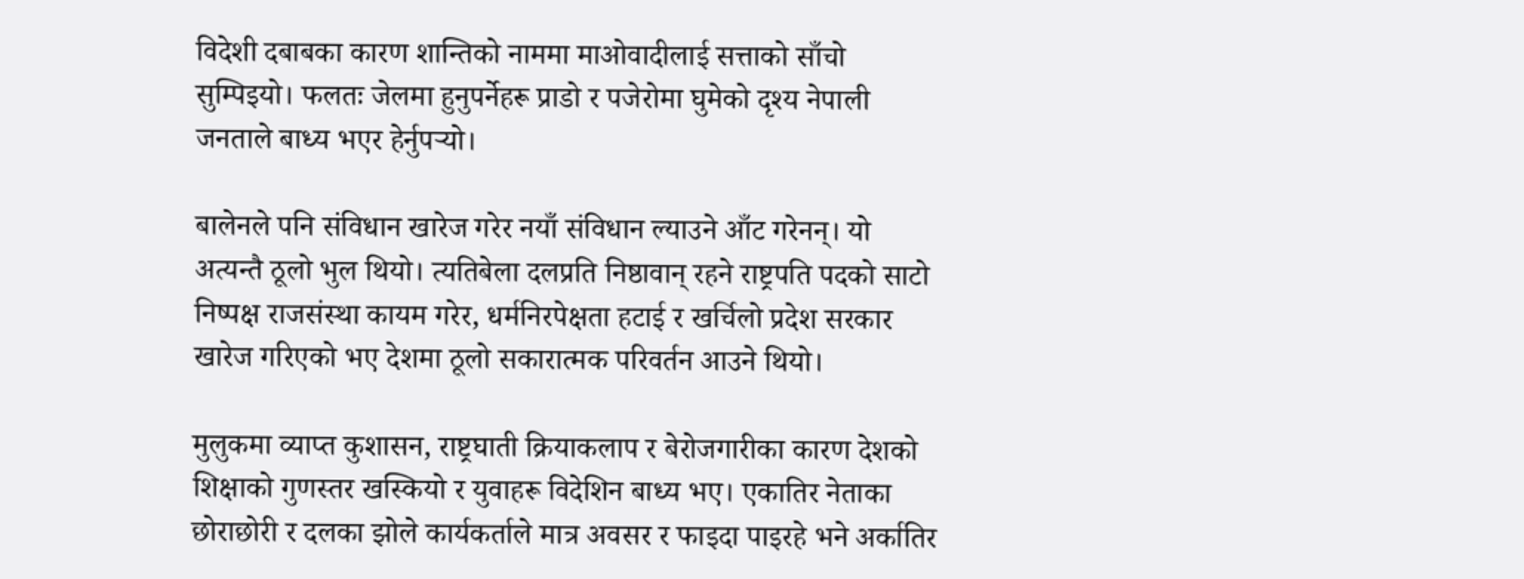विदेशी दबाबका कारण शान्तिको नाममा माओवादीलाई सत्ताको साँचो सुम्पिइयो। फलतः जेलमा हुनुपर्नेहरू प्राडो र पजेरोमा घुमेको दृश्य नेपाली जनताले बाध्य भएर हेर्नुपर्‍यो।

बालेनले पनि संविधान खारेज गरेर नयाँ संविधान ल्याउने आँट गरेनन्। यो अत्यन्तै ठूलो भुल थियो। त्यतिबेला दलप्रति निष्ठावान् रहने राष्ट्रपति पदको साटो निष्पक्ष राजसंस्था कायम गरेर, धर्मनिरपेक्षता हटाई र खर्चिलो प्रदेश सरकार खारेज गरिएको भए देशमा ठूलो सकारात्मक परिवर्तन आउने थियो।

मुलुकमा व्याप्त कुशासन, राष्ट्रघाती क्रियाकलाप र बेरोजगारीका कारण देशको शिक्षाको गुणस्तर खस्कियो र युवाहरू विदेशिन बाध्य भए। एकातिर नेताका छोराछोरी र दलका झोले कार्यकर्ताले मात्र अवसर र फाइदा पाइरहे भने अर्कातिर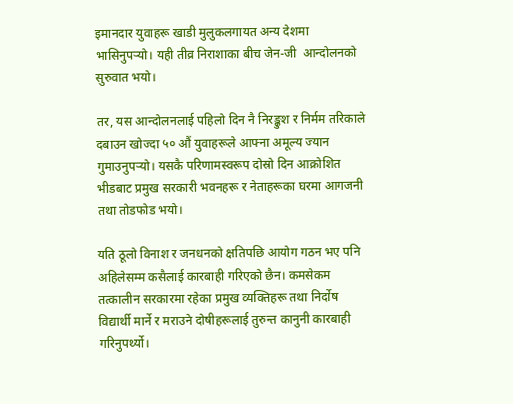इमानदार युवाहरू खाडी मुलुकलगायत अन्य देशमा भासिनुपर्‍यो। यही तीव्र निराशाका बीच जेन-जी  आन्दोलनको सुरुवात भयो।

तर, यस आन्दोलनलाई पहिलो दिन नै निरङ्कुश र निर्मम तरिकाले दबाउन खोज्दा ५० औं युवाहरूले आफ्ना अमूल्य ज्यान गुमाउनुपर्‍यो। यसकै परिणामस्वरूप दोस्रो दिन आक्रोशित भीडबाट प्रमुख सरकारी भवनहरू र नेताहरूका घरमा आगजनी तथा तोडफोड भयो।

यति ठूलो विनाश र जनधनको क्षतिपछि आयोग गठन भए पनि अहिलेसम्म कसैलाई कारबाही गरिएको छैन। कमसेकम तत्कालीन सरकारमा रहेका प्रमुख व्यक्तिहरू तथा निर्दोष विद्यार्थी मार्ने र मराउने दोषीहरूलाई तुरुन्त कानुनी कारबाही गरिनुपर्थ्यो।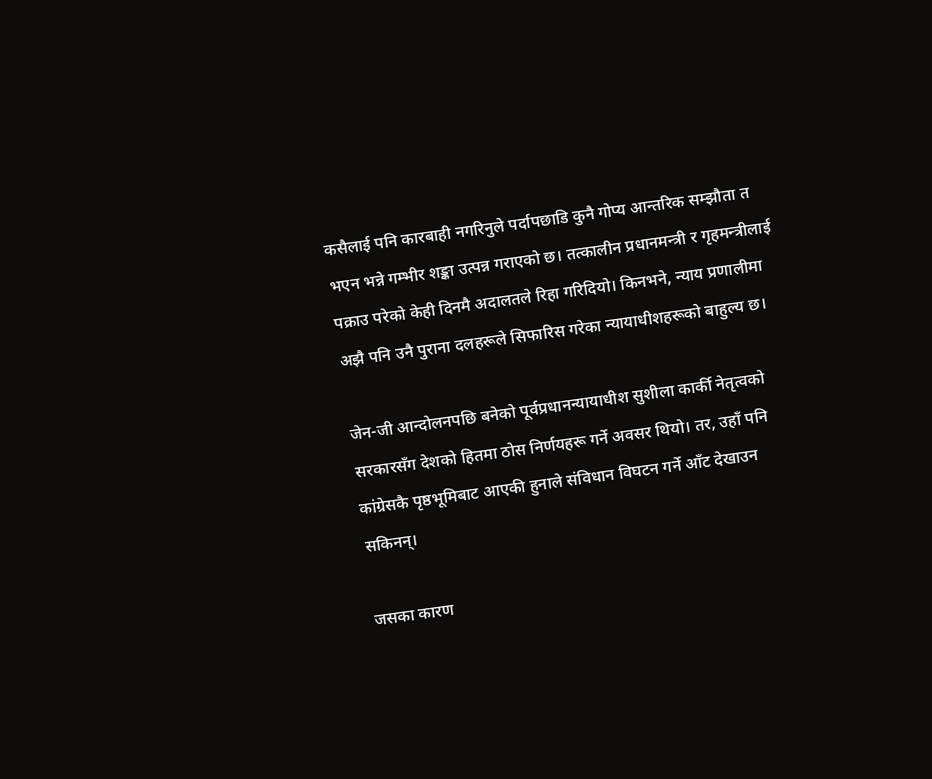कसैलाई पनि कारबाही नगरिनुले पर्दापछाडि कुनै गोप्य आन्तरिक सम्झौता त भएन भन्ने गम्भीर शङ्का उत्पन्न गराएको छ। तत्कालीन प्रधानमन्त्री र गृहमन्त्रीलाई पक्राउ परेको केही दिनमै अदालतले रिहा गरिदियो। किनभने, न्याय प्रणालीमा अझै पनि उनै पुराना दलहरूले सिफारिस गरेका न्यायाधीशहरूको बाहुल्य छ।

जेन-जी आन्दोलनपछि बनेको पूर्वप्रधानन्यायाधीश सुशीला कार्की नेतृत्वको सरकारसँग देशको हितमा ठोस निर्णयहरू गर्ने अवसर थियो। तर, उहाँ पनि कांग्रेसकै पृष्ठभूमिबाट आएकी हुनाले संविधान विघटन गर्ने आँट देखाउन सकिनन्।

जसका कारण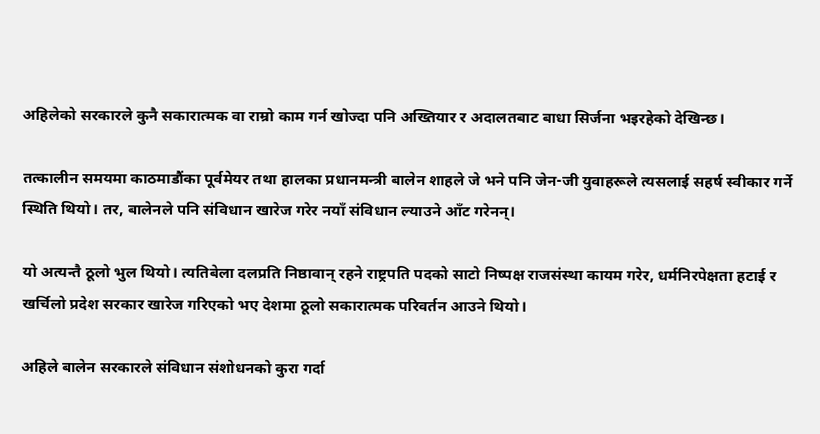अहिलेको सरकारले कुनै सकारात्मक वा राम्रो काम गर्न खोज्दा पनि अख्तियार र अदालतबाट बाधा सिर्जना भइरहेको देखिन्छ।

तत्कालीन समयमा काठमाडौंका पूर्वमेयर तथा हालका प्रधानमन्त्री बालेन शाहले जे भने पनि जेन-जी युवाहरूले त्यसलाई सहर्ष स्वीकार गर्ने स्थिति थियो। तर, बालेनले पनि संविधान खारेज गरेर नयाँ संविधान ल्याउने आँट गरेनन्।

यो अत्यन्तै ठूलो भुल थियो। त्यतिबेला दलप्रति निष्ठावान् रहने राष्ट्रपति पदको साटो निष्पक्ष राजसंस्था कायम गरेर, धर्मनिरपेक्षता हटाई र खर्चिलो प्रदेश सरकार खारेज गरिएको भए देशमा ठूलो सकारात्मक परिवर्तन आउने थियो।

अहिले बालेन सरकारले संविधान संशोधनको कुरा गर्दा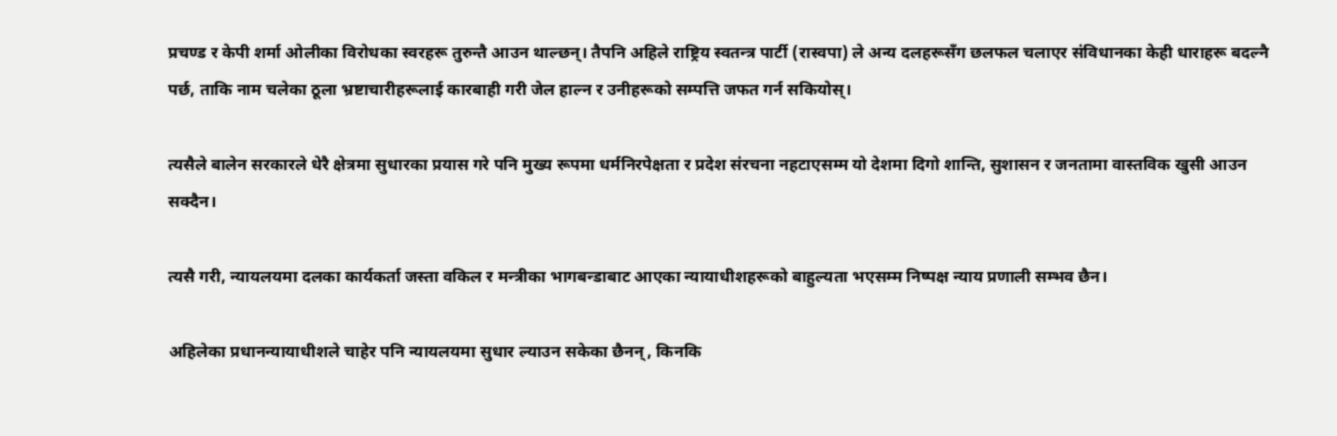प्रचण्ड र केपी शर्मा ओलीका विरोधका स्वरहरू तुरुन्तै आउन थाल्छन्। तैपनि अहिले राष्ट्रिय स्वतन्त्र पार्टी (रास्वपा) ले अन्य दलहरूसँग छलफल चलाएर संविधानका केही धाराहरू बदल्नै पर्छ, ताकि नाम चलेका ठूला भ्रष्टाचारीहरूलाई कारबाही गरी जेल हाल्न र उनीहरूको सम्पत्ति जफत गर्न सकियोस्।

त्यसैले बालेन सरकारले धेरै क्षेत्रमा सुधारका प्रयास गरे पनि मुख्य रूपमा धर्मनिरपेक्षता र प्रदेश संरचना नहटाएसम्म यो देशमा दिगो शान्ति, सुशासन र जनतामा वास्तविक खुसी आउन सक्दैन।

त्यसै गरी, न्यायलयमा दलका कार्यकर्ता जस्ता वकिल र मन्त्रीका भागबन्डाबाट आएका न्यायाधीशहरूको बाहुल्यता भएसम्म निष्पक्ष न्याय प्रणाली सम्भव छैन।

अहिलेका प्रधानन्यायाधीशले चाहेर पनि न्यायलयमा सुधार ल्याउन सकेका छैनन्, किनकि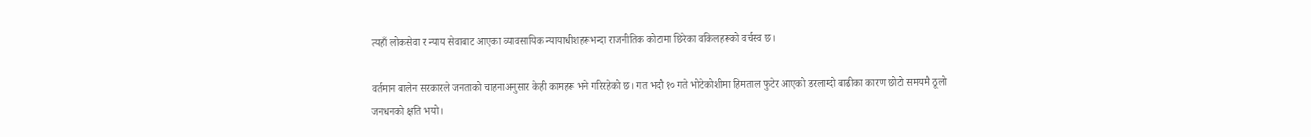त्यहाँ लोकसेवा र न्याय सेवाबाट आएका व्यावसायिक न्यायाधीशहरूभन्दा राजनीतिक कोटामा छिरेका वकिलहरूको वर्चस्व छ।

वर्तमान बालेन सरकारले जनताको चाहनाअनुसार केही कामहरू भने गरिरहेको छ। गत भदौ १० गते भोटेकोशीमा हिमताल फुटेर आएको डरलाग्दो बाढीका कारण छोटो समयमै ठूलो जनधनको क्षति भयो।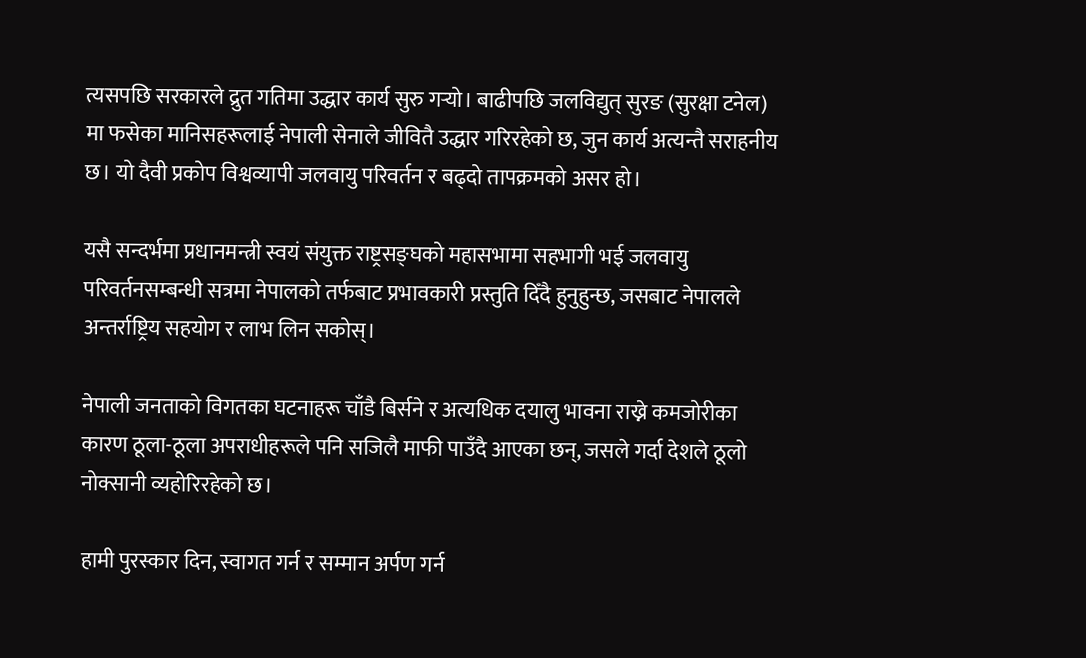त्यसपछि सरकारले द्रुत गतिमा उद्धार कार्य सुरु गर्‍यो। बाढीपछि जलविद्युत् सुरङ (सुरक्षा टनेल) मा फसेका मानिसहरूलाई नेपाली सेनाले जीवितै उद्धार गरिरहेको छ, जुन कार्य अत्यन्तै सराहनीय छ। यो दैवी प्रकोप विश्वव्यापी जलवायु परिवर्तन र बढ्दो तापक्रमको असर हो।

यसै सन्दर्भमा प्रधानमन्त्री स्वयं संयुक्त राष्ट्रसङ्घको महासभामा सहभागी भई जलवायु परिवर्तनसम्बन्धी सत्रमा नेपालको तर्फबाट प्रभावकारी प्रस्तुति दिँदै हुनुहुन्छ, जसबाट नेपालले अन्तर्राष्ट्रिय सहयोग र लाभ लिन सकोस्।

नेपाली जनताको विगतका घटनाहरू चाँडै बिर्सने र अत्यधिक दयालु भावना राख्ने कमजोरीका कारण ठूला-ठूला अपराधीहरूले पनि सजिलै माफी पाउँदै आएका छन्, जसले गर्दा देशले ठूलो नोक्सानी व्यहोरिरहेको छ।

हामी पुरस्कार दिन, स्वागत गर्न र सम्मान अर्पण गर्न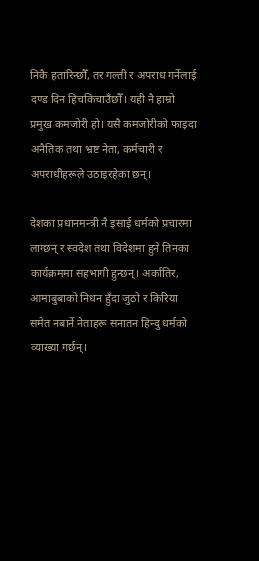निकै हतारिन्छौँ, तर गल्ती र अपराध गर्नेलाई दण्ड दिन हिचकिचाउँछौँ। यही नै हाम्रो प्रमुख कमजोरी हो। यसै कमजोरीको फाइदा अनैतिक तथा भ्रष्ट नेता, कर्मचारी र अपराधीहरूले उठाइरहेका छन्।

देशका प्रधानमन्त्री नै इसाई धर्मको प्रचारमा लाग्छन् र स्वदेश तथा विदेशमा हुने तिनका कार्यक्रममा सहभागी हुन्छन्। अर्कातिर, आमाबुबाको निधन हुँदा जुठो र किरिया समेत नबार्ने नेताहरू सनातन हिन्दु धर्मको व्याख्या गर्छन्।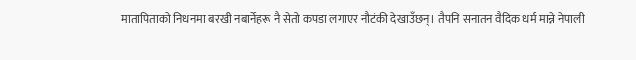मातापिताको निधनमा बरखी नबार्नेहरू नै सेतो कपडा लगाएर नौटंकी देखाउँछन्। तैपनि सनातन वैदिक धर्म मान्ने नेपाली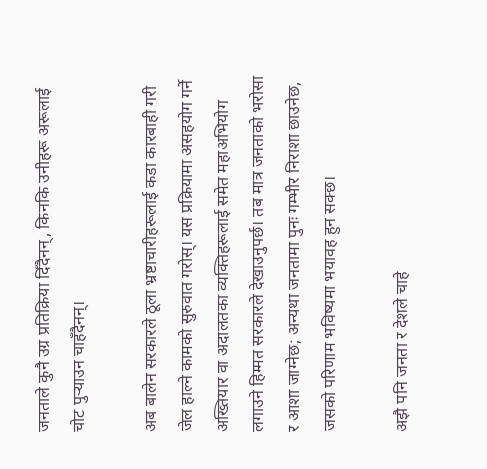जनताले कुनै उग्र प्रतिक्रिया दिँदैनन्, किनकि उनीहरू अरूलाई चोट पुर्‍याउन चाहँदैनन्।

अब बालेन सरकारले ठूला भ्रष्टाचारीहरूलाई कडा कारबाही गरी जेल हाल्ने कामको सुरुवात गरोस्। यस प्रक्रियामा असहयोग गर्ने अख्तियार वा अदालतका व्यक्तिहरूलाई समेत महाअभियोग लगाउने हिम्मत सरकारले देखाउनुपर्छ। तब मात्र जनताको भरोसा र आशा जाग्नेछ; अन्यथा जनतामा पुनः गम्भीर निराशा छाउनेछ, जसको परिणाम भविष्यमा भयावह हुन सक्छ।

अझै पनि जनता र देशले चाहे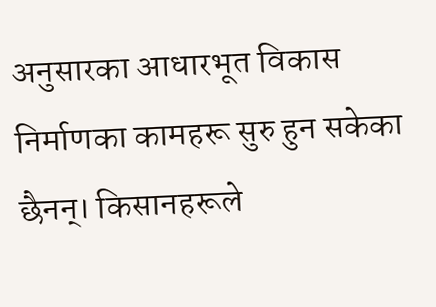अनुसारका आधारभूत विकास निर्माणका कामहरू सुरु हुन सकेका छैनन्। किसानहरूले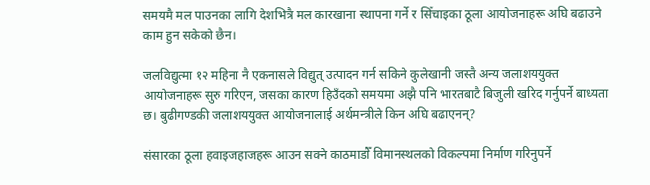समयमै मल पाउनका लागि देशभित्रै मल कारखाना स्थापना गर्ने र सिँचाइका ठूला आयोजनाहरू अघि बढाउने काम हुन सकेको छैन।

जलविद्युत्मा १२ महिना नै एकनासले विद्युत् उत्पादन गर्न सकिने कुलेखानी जस्तै अन्य जलाशययुक्त आयोजनाहरू सुरु गरिएन, जसका कारण हिउँदको समयमा अझै पनि भारतबाटै बिजुली खरिद गर्नुपर्ने बाध्यता छ। बुढीगण्डकी जलाशययुक्त आयोजनालाई अर्थमन्त्रीले किन अघि बढाएनन्?

संसारका ठूला हवाइजहाजहरू आउन सक्ने काठमाडौँ विमानस्थलको विकल्पमा निर्माण गरिनुपर्ने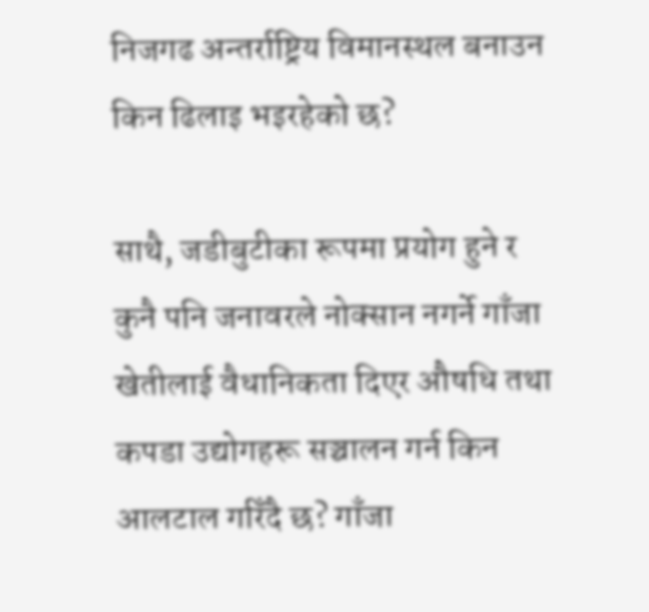निजगढ अन्तर्राष्ट्रिय विमानस्थल बनाउन किन ढिलाइ भइरहेको छ?

साथै, जडीबुटीका रूपमा प्रयोग हुने र कुनै पनि जनावरले नोक्सान नगर्ने गाँजा खेतीलाई वैधानिकता दिएर औषधि तथा कपडा उद्योगहरू सञ्चालन गर्न किन आलटाल गरिँदै छ? गाँजा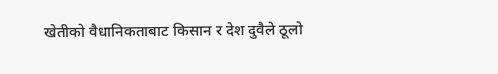खेतीको वैधानिकताबाट किसान र देश दुवैले ठूलो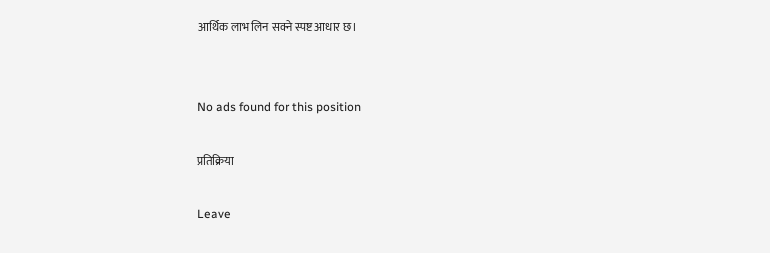आर्थिक लाभ लिन सक्ने स्पष्ट आधार छ।


No ads found for this position

प्रतिक्रिया

Leave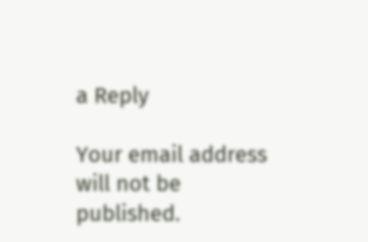a Reply

Your email address will not be published.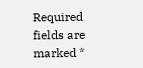Required fields are marked *